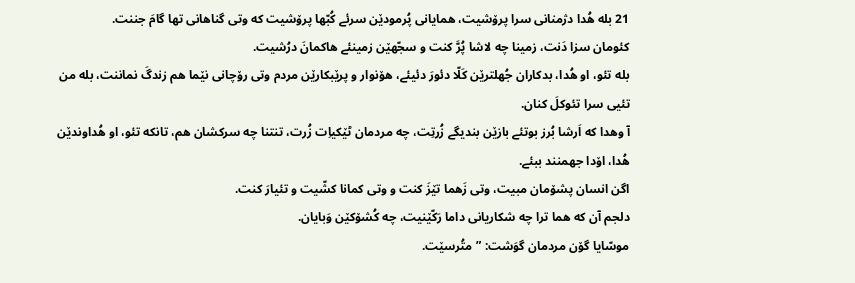21 بله هُدا دژمنانی سرا پرۆشیت، همایانی پُرمودێن سرئے کُبّها پرۆشیت که وتی گناهانی تها گامَ جننت.
کئومان سزا دَنت، زمینا چه لاشا پُرَّ کنت و سجّهێن زمینئے هاکمانَ درُشیت.
بله تئو، او هُدا، بدکاران جُهلترێن کَلّا دئورَ دئیئے، هۆنوار و پرێبکارێن مردم وتی رۆچانی نێما هم زندگَ نماننت، بله من تئیی سرا تئوکلَ کنان.
آ وهدا که اَرشا بُرز بوتئے بازێن بندیگے زُرتِت، چه مردمان ٹێکیاِت زُرت، تنتنا چه سرکشان هم، تانکه تئو، او هُداوندێن هُدا، اۆدا جهمنند ببئے.
اگن انسان پشۆمان مبیت، وتی زَهما تێزَ کنت و وتی کمانا کشّیت و تئیارَ کنت.
دلجم آن که هما ترا چه شکاریانی داما رَکّێنیت، چه کُشۆکێن وَبایان.
موسّایا گۆن مردمان گوَشت: ”متُرسێت.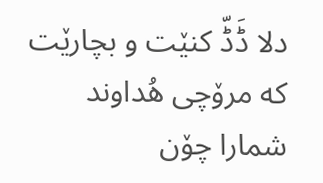دلا ڈَڈّ کنێت و بچارێت که مرۆچی هُداوند شمارا چۆن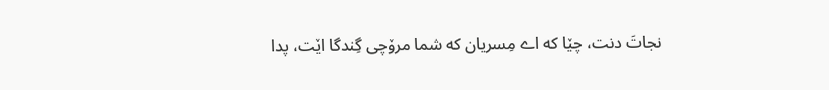نجاتَ دنت، چێا که اے مِسریان که شما مرۆچی گِندگا اێت، پدا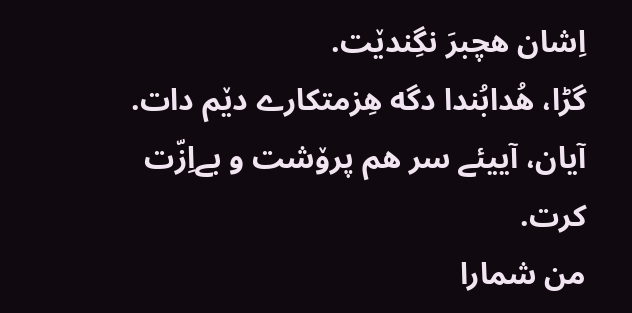اِشان هچبرَ نگِندێت.
گڑا، هُدابُندا دگه هِزمتکارے دێم دات. آیان، آییئے سر هم پرۆشت و بےاِزّت کرت.
من شمارا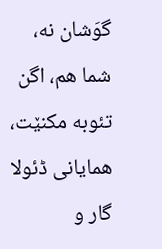گوَشان نه، شما هم، اگن تئوبه مکنێت، همایانی ڈئولا گار و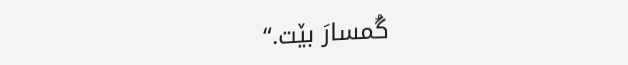گُمسارَ بێت.“